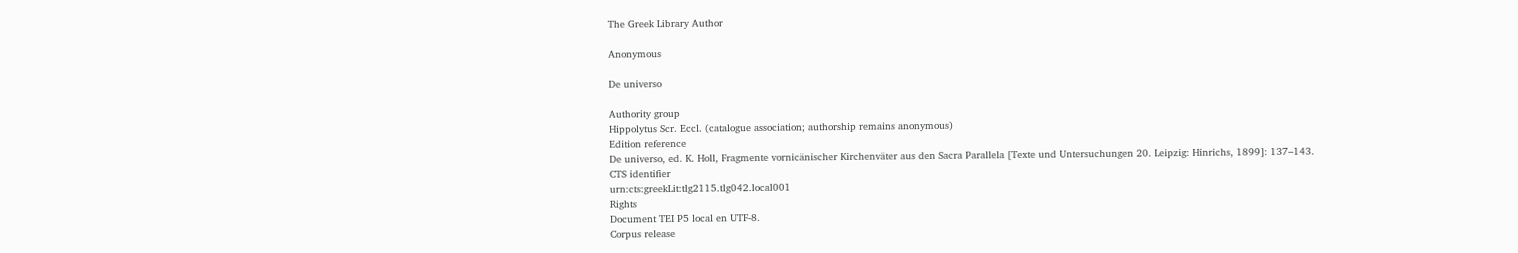The Greek Library Author

Anonymous

De universo

Authority group
Hippolytus Scr. Eccl. (catalogue association; authorship remains anonymous)
Edition reference
De universo, ed. K. Holl, Fragmente vornicänischer Kirchenväter aus den Sacra Parallela [Texte und Untersuchungen 20. Leipzig: Hinrichs, 1899]: 137–143.
CTS identifier
urn:cts:greekLit:tlg2115.tlg042.local001
Rights
Document TEI P5 local en UTF-8.
Corpus release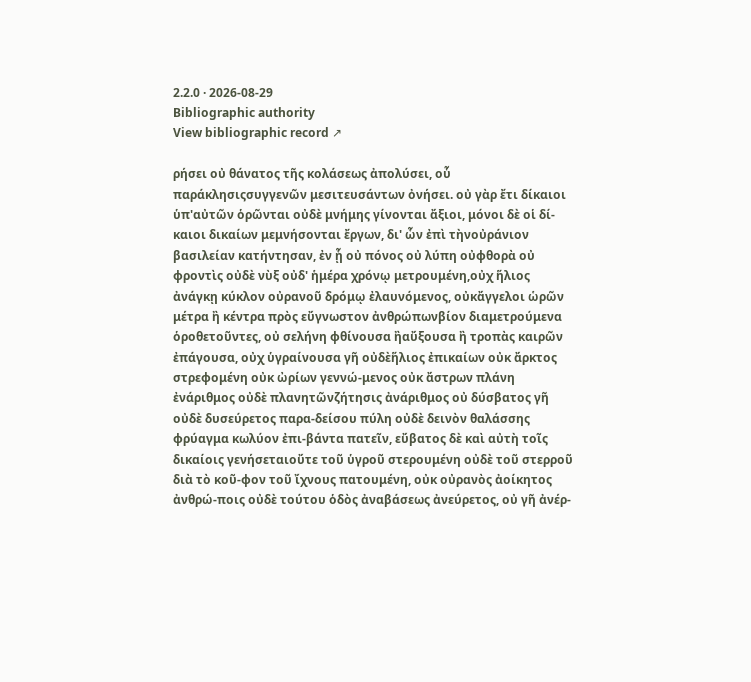2.2.0 · 2026-08-29
Bibliographic authority
View bibliographic record ↗

ρήσει οὐ θάνατος τῆς κολάσεως ἀπολύσει, οὗ παράκλησιςσυγγενῶν μεσιτευσάντων ὀνήσει. οὐ γὰρ ἔτι δίκαιοι ὑπ'αὐτῶν ὁρῶνται οὐδὲ μνήμης γίνονται ἄξιοι, μόνοι δὲ οἱ δί-καιοι δικαίων μεμνήσονται ἔργων, δι' ὧν ἐπὶ τὴνοὐράνιον βασιλείαν κατήντησαν, ἐν ᾗ οὐ πόνος οὐ λύπη οὐφθορὰ οὐ φροντὶς οὐδὲ νὺξ οὐδ' ἡμέρα χρόνῳ μετρουμένη,οὐχ ἥλιος ἀνάγκῃ κύκλον οὐρανοῦ δρόμῳ ἐλαυνόμενος, οὐκἄγγελοι ὡρῶν μέτρα ἢ κέντρα πρὸς εὔγνωστον ἀνθρώπωνβίον διαμετρούμενα ὁροθετοῦντες, οὐ σελήνη φθίνουσα ἢαὔξουσα ἢ τροπὰς καιρῶν ἐπάγουσα, οὐχ ὑγραίνουσα γῆ οὐδὲἥλιος ἐπικαίων οὐκ ἄρκτος στρεφομένη οὐκ ὠρίων γεννώ-μενος οὐκ ἄστρων πλάνη ἐνάριθμος οὐδὲ πλανητῶνζήτησις ἀνάριθμος οὐ δύσβατος γῆ οὐδὲ δυσεύρετος παρα-δείσου πύλη οὐδὲ δεινὸν θαλάσσης φρύαγμα κωλύον ἐπι-βάντα πατεῖν, εὔβατος δὲ καὶ αὐτὴ τοῖς δικαίοις γενήσεταιοὔτε τοῦ ὑγροῦ στερουμένη οὐδὲ τοῦ στερροῦ διὰ τὸ κοῦ-φον τοῦ ἴχνους πατουμένη, οὐκ οὐρανὸς ἀοίκητος ἀνθρώ-ποις οὐδὲ τούτου ὁδὸς ἀναβάσεως ἀνεύρετος, οὐ γῆ ἀνέρ-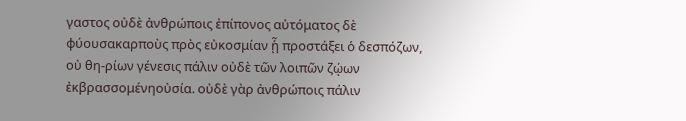γαστος οὐδὲ ἀνθρώποις ἐπίπονος αὐτόματος δὲ φύουσακαρποὺς πρὸς εὐκοσμίαν ᾗ προστάξει ὁ δεσπόζων, οὐ θη-ρίων γένεσις πάλιν οὐδὲ τῶν λοιπῶν ζῴων ἐκβρασσομένηοὐσία. οὐδὲ γὰρ ἀνθρώποις πάλιν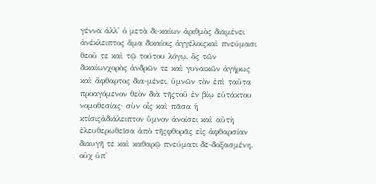γέννα ἀλλ' ὁ μετὰ δι-καίων ἀριθμὸς διαμένει ἀνέκλειπτος ἅμα δικαίοις ἀγγέλοιςκαὶ πνεύμασι θεοῦ τε καὶ τῷ τούτου λόγῳ, ὃς τῶν δικαίωνχορὸς ἀνδρῶν τε καὶ γυναικῶν ἀγήρως καὶ ἄφθαρτος δια-μένει, ὑμνῶν τὸν ἐπὶ ταῦτα προαγόμενον θεὸν διὰ τῆςτοῦ ἐν βίῳ εὐτάκτου νομοθεσίας· σὺν οἷς καὶ πᾶσα ἡ κτίσιςἀδιάλειπτον ὕμνον ἀνοίσει καὶ αὐτὴ ἐλευθερωθεῖσα ἀπὸ τῆςφθορᾶς εἰς ἀφθαρσίαν διαυγῆ τε καὶ καθαρῷ πνεύματι δε-δοξασμένη. οὐχ ὑπ'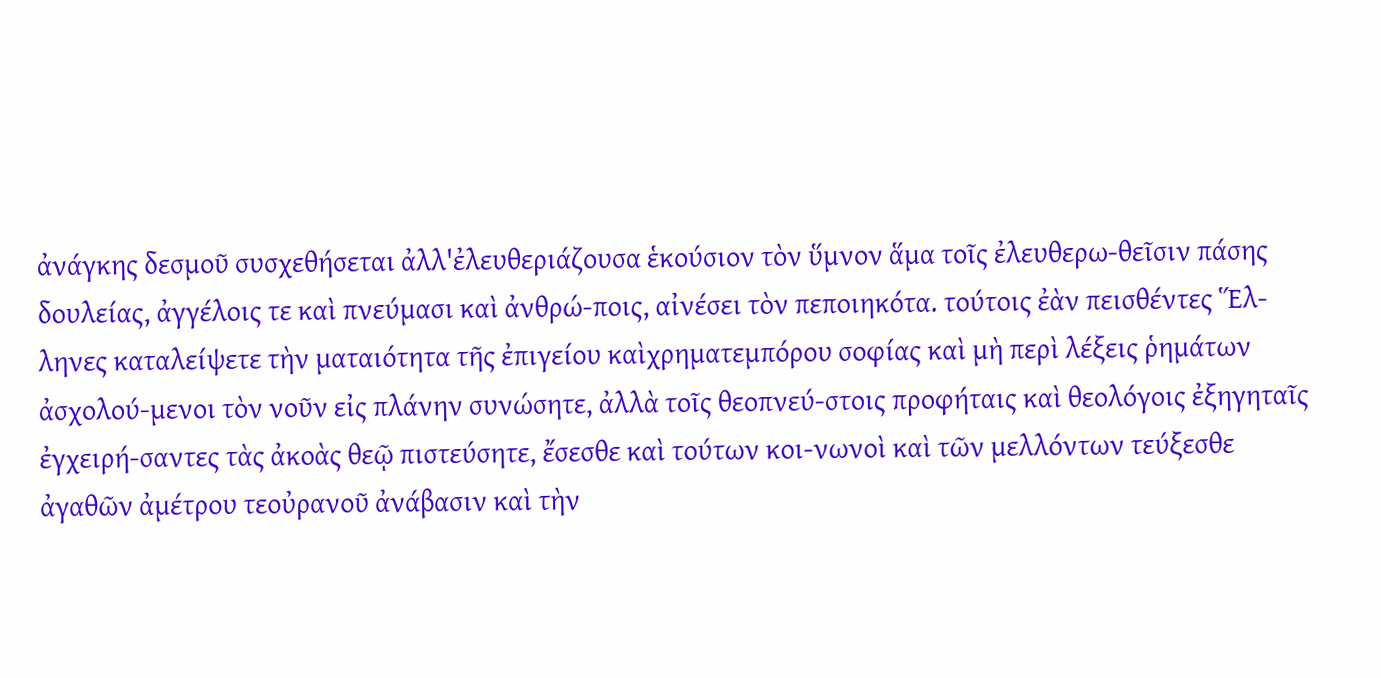ἀνάγκης δεσμοῦ συσχεθήσεται ἀλλ'ἐλευθεριάζουσα ἑκούσιον τὸν ὕμνον ἅμα τοῖς ἐλευθερω-θεῖσιν πάσης δουλείας, ἀγγέλοις τε καὶ πνεύμασι καὶ ἀνθρώ-ποις, αἰνέσει τὸν πεποιηκότα. τούτοις ἐὰν πεισθέντες Ἕλ-ληνες καταλείψετε τὴν ματαιότητα τῆς ἐπιγείου καὶχρηματεμπόρου σοφίας καὶ μὴ περὶ λέξεις ῥημάτων ἀσχολού-μενοι τὸν νοῦν εἰς πλάνην συνώσητε, ἀλλὰ τοῖς θεοπνεύ-στοις προφήταις καὶ θεολόγοις ἐξηγηταῖς ἐγχειρή-σαντες τὰς ἀκοὰς θεῷ πιστεύσητε, ἔσεσθε καὶ τούτων κοι-νωνοὶ καὶ τῶν μελλόντων τεύξεσθε ἀγαθῶν ἀμέτρου τεοὐρανοῦ ἀνάβασιν καὶ τὴν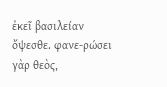ἐκεῖ βασιλείαν ὄψεσθε. φανε-ρώσει γὰρ θεὸς,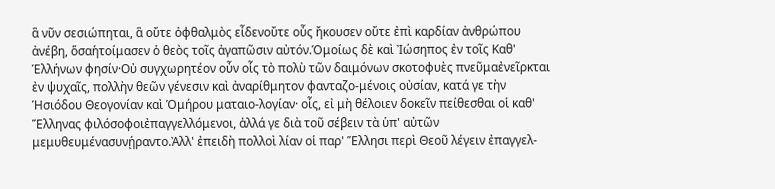ἃ νῦν σεσιώπηται, ἃ οὔτε ὀφθαλμὸς εἶδενοὔτε οὖς ἤκουσεν οὔτε ἐπὶ καρδίαν ἀνθρώπου ἀνέβη, ὅσαἡτοίμασεν ὁ θεὸς τοῖς ἀγαπῶσιν αὐτόν.Ὁμοίως δὲ καὶ Ἰώσηπος ἐν τοῖς Καθ' Ἑλλήνων φησίν·Οὐ συγχωρητέον οὖν οἷς τὸ πολὺ τῶν δαιμόνων σκοτοφυὲς πνεῦμαἐνεῖρκται ἐν ψυχαῖς, πολλὴν θεῶν γένεσιν καὶ ἀναρίθμητον φανταζο-μένοις οὐσίαν, κατά γε τὴν Ἡσιόδου Θεογονίαν καὶ Ὁμήρου ματαιο-λογίαν· οἷς, εἰ μὴ θέλοιεν δοκεῖν πείθεσθαι οἱ καθ' Ἕλληνας φιλόσοφοιἐπαγγελλόμενοι, ἀλλά γε διὰ τοῦ σέβειν τὰ ὑπ' αὐτῶν μεμυθευμένασυνῄραντο.Ἀλλ' ἐπειδὴ πολλοὶ λίαν οἱ παρ' Ἕλλησι περὶ Θεοῦ λέγειν ἐπαγγελ-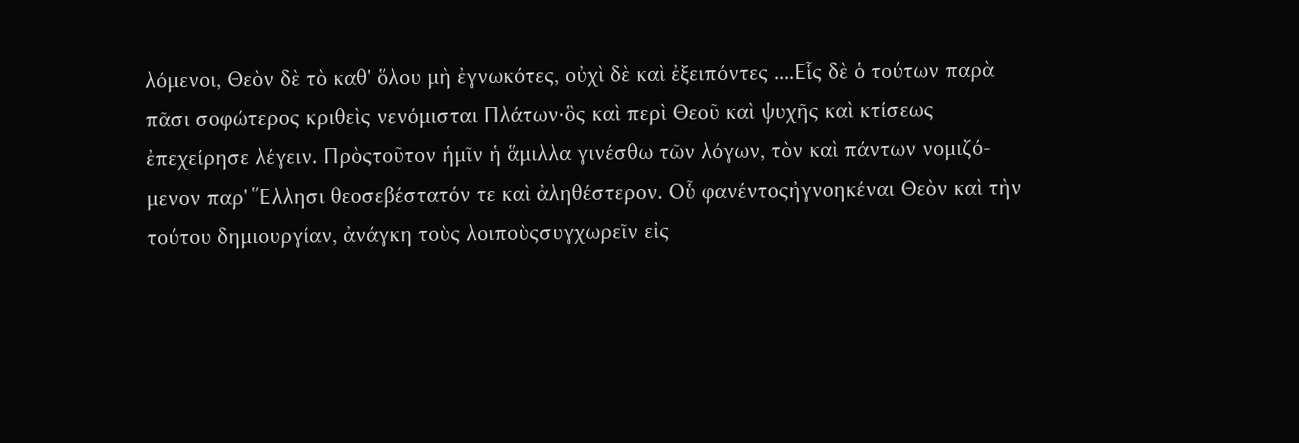λόμενοι, Θεὸν δὲ τὸ καθ' ὅλου μὴ ἐγνωκότες, οὐχὶ δὲ καὶ ἐξειπόντες ....Εἷς δὲ ὁ τούτων παρὰ πᾶσι σοφώτερος κριθεὶς νενόμισται Πλάτων·ὃς καὶ περὶ Θεοῦ καὶ ψυχῆς καὶ κτίσεως ἐπεχείρησε λέγειν. Πρὸςτοῦτον ἡμῖν ἡ ἅμιλλα γινέσθω τῶν λόγων, τὸν καὶ πάντων νομιζό-μενον παρ' Ἕλλησι θεοσεβέστατόν τε καὶ ἀληθέστερον. Οὗ φανέντοςἠγνοηκέναι Θεὸν καὶ τὴν τούτου δημιουργίαν, ἀνάγκη τοὺς λοιποὺςσυγχωρεῖν εἰς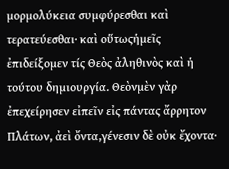μορμολύκεια συμφύρεσθαι καὶ τερατεύεσθαι· καὶ οὕτωςἡμεῖς ἐπιδείξομεν τίς Θεὸς ἀληθινὸς καὶ ἡ τούτου δημιουργία. Θεὸνμὲν γὰρ ἐπεχείρησεν εἰπεῖν εἰς πάντας ἄρρητον Πλάτων, ἀεὶ ὄντα,γένεσιν δὲ οὐκ ἔχοντα·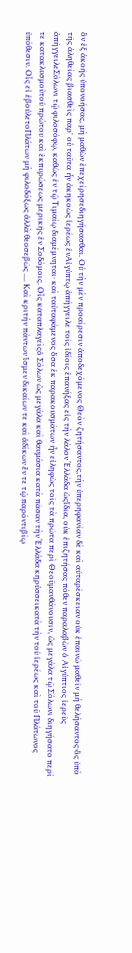ὃν ἐξ ἀκοῆς ὑπονοήσας, μὴ μαθὼν ἐπεχείρησεδιηγήσασθαι. Οὗ τὴν μὲν προαίρεσιν ἀποδεχόμενος Θεὸν ζητήσαντος,τὴν ὑπερηφανίαν δὲ καὶ αὐταρέσκειαν οὐκ ἐπαινῶ μαθεῖν μὴ θελήσαντος·ὃς ὑπὸ τῆς ἀληθείας βιασθεὶς παρ' οὗ ταῦτα ἦν ἀκηκοὼς ἱερέως ἐνΑἰγύπτῳ ἀπήγγειλε τοῖς ἰδίοις ἐπανήξας εἰς τὴν λάλον Ἑλλάδα ὡςἴδια, οὐκ ἐπιζητήσας πόθεν παραλαβὼν ὁ Αἰγύπτιος ἱερεὺς ἀπήγγειλεΣόλωνι τῷ φιλοσόφῳ, καθὼς ἐν τῷ Τιμαίῳ διαμέμνηται· καὶ ταῦταφάμενος ὅσα ἐκ παρακουσμάτων ἦν εἰληφὼς τοῖς τὰ πρῶτα περὶ Θεοῦμανθάνουσιν, ὡς μεγάλα τῷ Σόλωνι διηγήσατο περί τε κατακλυσμοῦτοῦ πρώτου καὶ ἐκπυρώσεως μερικῆς ἐν Σοδόμοις. Οἷς καταπλαγεὶςὁ Σόλων ὡς μεγάλα καὶ θαυμάσια κατὰ πᾶσαν τὴν Ἑλλάδα κηρύσσεικατὰ τὴν τοῦ ἱερέως καὶ τοῦ Πλάτωνος ὑπόθεσιν. Οἷς εἰ ἐβούλετοΠλάτων μὴ φιλοδόξως ἀλλὰ θεοσεβῶς .... Καὶ κριτὴν πάντων ἴσμεν δικαίων τε καὶ ἀδίκων ἔν τε τῷ παρόντιβίῳ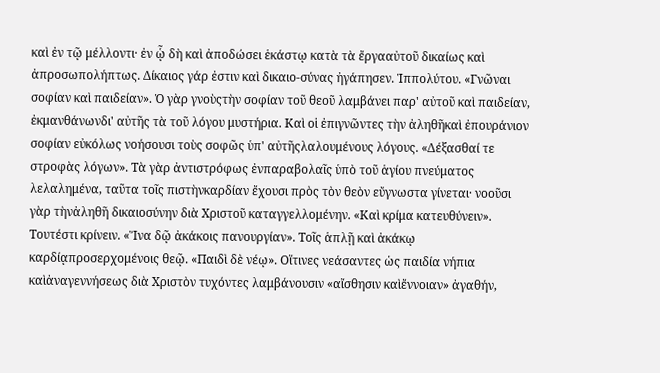καὶ ἐν τῷ μέλλοντι· ἐν ᾧ δὴ καὶ ἀποδώσει ἑκάστῳ κατὰ τὰ ἔργααὐτοῦ δικαίως καὶ ἀπροσωπολήπτως. Δίκαιος γάρ ἐστιν καὶ δικαιο-σύνας ἠγάπησεν. Ἱππολύτου. «Γνῶναι σοφίαν καὶ παιδείαν». Ὁ γὰρ γνοὺςτὴν σοφίαν τοῦ θεοῦ λαμβάνει παρ' αὐτοῦ καὶ παιδείαν, ἐκμανθάνωνδι' αὐτῆς τὰ τοῦ λόγου μυστήρια. Καὶ οἱ ἐπιγνῶντες τὴν ἀληθῆκαὶ ἐπουράνιον σοφίαν εὐκόλως νοήσουσι τοὺς σοφῶς ὑπ' αὐτῆςλαλουμένους λόγους. «Δέξασθαί τε στροφὰς λόγων». Τὰ γὰρ ἀντιστρόφως ἐνπαραβολαῖς ὑπὸ τοῦ ἁγίου πνεύματος λελαλημένα, ταῦτα τοῖς πιστὴνκαρδίαν ἔχουσι πρὸς τὸν θεὸν εὔγνωστα γίνεται· νοοῦσι γὰρ τὴνἀληθῆ δικαιοσύνην διὰ Χριστοῦ καταγγελλομένην. «Καὶ κρίμα κατευθύνειν». Τουτέστι κρίνειν. «Ἵνα δῷ ἀκάκοις πανουργίαν». Τοῖς ἁπλῇ καὶ ἀκάκῳ καρδίᾳπροσερχομένοις θεῷ. «Παιδὶ δὲ νέῳ». Οἵτινες νεάσαντες ὡς παιδία νήπια καὶἀναγεννήσεως διὰ Χριστὸν τυχόντες λαμβάνουσιν «αἴσθησιν καὶἔννοιαν» ἀγαθήν,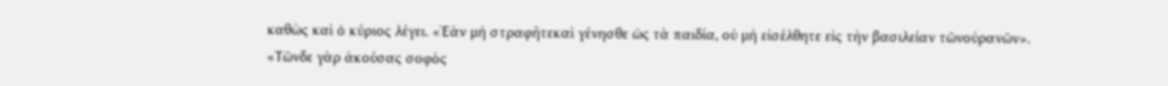καθὼς καὶ ὁ κύριος λέγει. «Ἐὰν μὴ στραφῆτεκαὶ γένησθε ὡς τὰ παιδία, οὐ μὴ εἰσέλθητε εἰς τὴν βασιλείαν τῶνοὐρανῶν». «Τῶνδε γὰρ ἀκούσας σοφὸς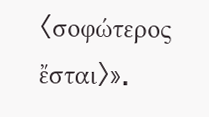〈σοφώτερος ἔσται〉».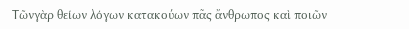Τῶνγὰρ θείων λόγων κατακούων πᾶς ἄνθρωπος καὶ ποιῶν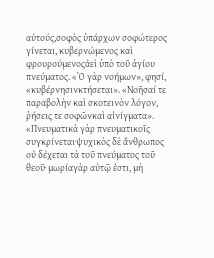αὐτούς,σοφὸς ὑπάρχων σοφώτερος γίνεται, κυβερνώμενος καὶ φρουρούμενοςἀεὶ ὑπὸ τοῦ ἁγίου πνεύματος. «Ὁ γὰρ νοήμων», φησί, «κυβέρνησινκτήσεται». «Νοῆσαί τε παραβολὴν καὶ σκοτεινὸν λόγον, ῥήσεις τε σοφῶνκαὶ αἰνίγματα». «Πνευματικὰ γὰρ πνευματικοῖς συγκρίνεται·ψυχικὸς δὲ ἄνθρωπος οὐ δέχεται τὰ τοῦ πνεύματος τοῦ θεοῦ· μωρίαγὰρ αὐτῷ ἐστι, μὴ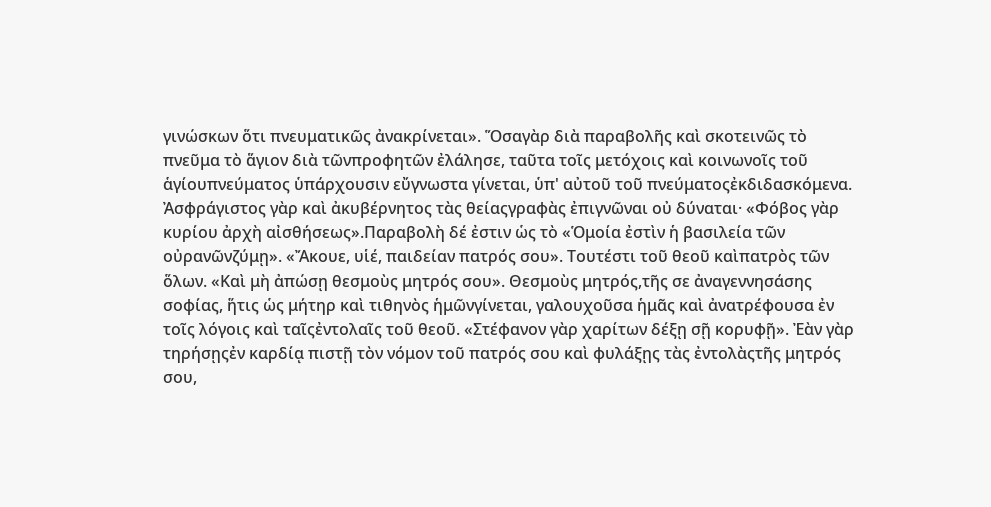γινώσκων ὅτι πνευματικῶς ἀνακρίνεται». Ὅσαγὰρ διὰ παραβολῆς καὶ σκοτεινῶς τὸ πνεῦμα τὸ ἅγιον διὰ τῶνπροφητῶν ἐλάλησε, ταῦτα τοῖς μετόχοις καὶ κοινωνοῖς τοῦ ἁγίουπνεύματος ὑπάρχουσιν εὔγνωστα γίνεται, ὑπ' αὐτοῦ τοῦ πνεύματοςἐκδιδασκόμενα. Ἀσφράγιστος γὰρ καὶ ἀκυβέρνητος τὰς θείαςγραφὰς ἐπιγνῶναι οὐ δύναται· «Φόβος γὰρ κυρίου ἀρχὴ αἰσθήσεως».Παραβολὴ δέ ἐστιν ὡς τὸ «Ὁμοία ἐστὶν ἡ βασιλεία τῶν οὐρανῶνζύμῃ». «Ἄκουε, υἱέ, παιδείαν πατρός σου». Τουτέστι τοῦ θεοῦ καὶπατρὸς τῶν ὅλων. «Καὶ μὴ ἀπώσῃ θεσμοὺς μητρός σου». Θεσμοὺς μητρός,τῆς σε ἀναγεννησάσης σοφίας, ἥτις ὡς μήτηρ καὶ τιθηνὸς ἡμῶνγίνεται, γαλουχοῦσα ἡμᾶς καὶ ἀνατρέφουσα ἐν τοῖς λόγοις καὶ ταῖςἐντολαῖς τοῦ θεοῦ. «Στέφανον γὰρ χαρίτων δέξῃ σῇ κορυφῇ». Ἐὰν γὰρ τηρήσῃςἐν καρδίᾳ πιστῇ τὸν νόμον τοῦ πατρός σου καὶ φυλάξῃς τὰς ἐντολὰςτῆς μητρός σου,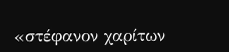«στέφανον χαρίτων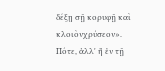δέξῃ σῇ κορυφῇ καὶ κλοιὸνχρύσεον». Πότε, ἀλλ' ἢ ἐν τῇ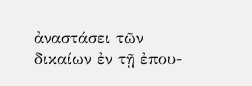ἀναστάσει τῶν δικαίων ἐν τῇ ἐπου-